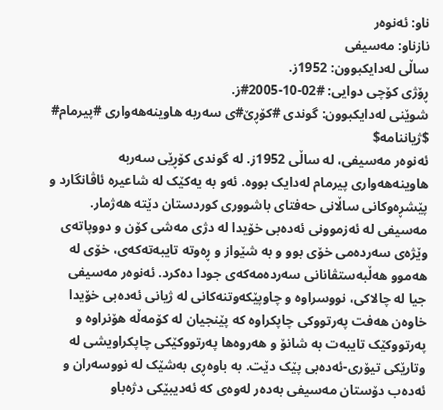ناو: ئەنوەر
نازناو: مەسیفی
ساڵی لەدایکبوون: 1952ز.
ڕۆژی کۆچی دوایی: #02-10-2005#ز.
شوێنی لەدایکبوون: گوندی #کۆڕێ#ی سەربە هاوینەهەواری #پیرمام#
$ژیاننامە$
ئەنوەر مەسیفی، لە ساڵی 1952ز. لە گوندی کۆڕێی سەربە هاوینەهەواری پیرمام لەدایک بووە. ئەو بە یەکێک لە شاعیرە ئاڤانگارد و پێشڕەوکانی ساڵانی حەفتای باشووری کوردستان دێتە هەژمار. مەسیفی لە ئەزموونی ئەدەبی خۆیدا لە دژی مەشی کۆن و دووپاتەی وێژەی سەردەمی خۆی بوو و بە شێواز و ڕەوتە تایبەتەکەی، خۆی لە هەموو هەڵبەستڤانانی سەردەمەکەی جودا دەکرد. ئەنوەر مەسیفی جیا لە چالاکی، نووسراوە و چاوپێکەوتنەکانی لە ژیانی ئەدەبی خۆیدا خاوەن هەفت پەرتووکی چاپکراوە کە پێنجیان لە کۆمەڵە هۆنراوە و پەرتووکێک تایبەت بە شانۆ و هەروەها پەرتووکێکی چاپکراویشی لە وتارێکی تیۆری-ئەدەبی پێک دێت. بە باوەڕی بەشێک لە نووسەران و ئەدەب دۆستان مەسیفی بەدەر لەوەی کە ئەدیبێکی دژەباو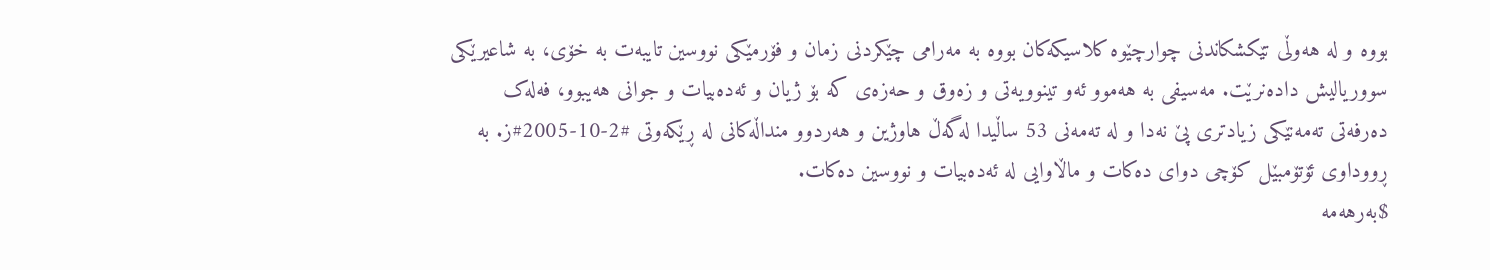بووە و لە هەوڵی تێکشکاندنی چوارچێوە کلاسیکەکان بووە بە مەرامی چێکردنی زمان و فۆرمێکی نووسین تایبەت بە خۆی، بە شاعیرێکی سووریالیش دادەنرێت. مەسیفی بە هەموو ئەو تینوویەتی و زەوق و حەزەی کە بۆ ژیان و ئەدەبیات و جوانی هەیبوو، فەلەک دەرفەتی تەمەنێکی زیادتری پێ نەدا و لە تەمەنی 53 ساڵیدا لەگەڵ هاوژین و هەردوو منداڵەکانی لە ڕێکەوتی #2-10-2005#ز. بە ڕووداوی ئۆتۆمبێل کۆچی دوای دەکات و ماڵاوایی لە ئەدەبیات و نووسین دەکات.
$بەرهەمە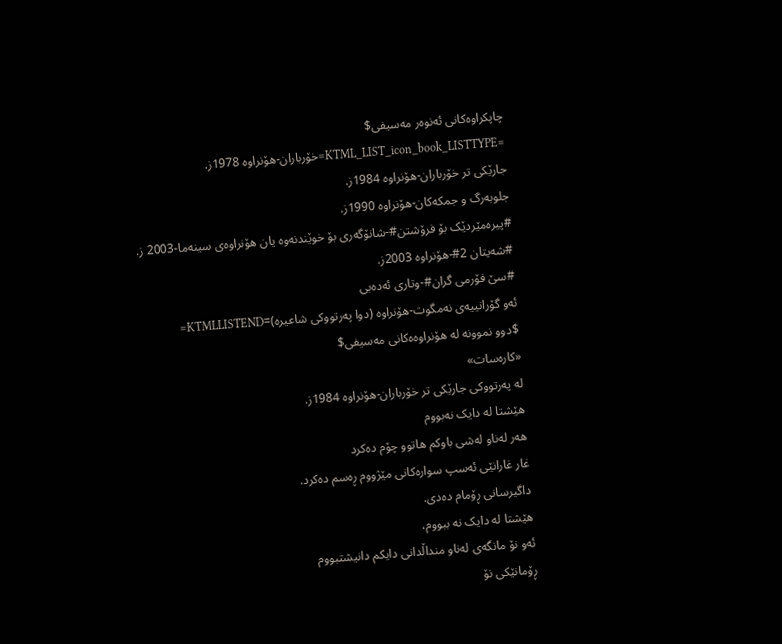چاپکراوەکانی ئەنوەر مەسیفی$
=KTML_LIST_icon_book_LISTTYPE=خۆرباران-هۆنراوە 1978ز.
جارێکی تر خۆرباران-هۆنراوە 1984ز.
جلوبەرگ و جمکەکان-هۆنراوە 1990ز.
#پیرەمێردێک بۆ فرۆشتن#-شانۆگەری بۆ خوێندنەوە یان هۆنراوەی سینەما-2003 ز.
#شەیتان 2#-هۆنراوە 2003ز.
#سێ فۆرمی گران#-وتاری ئەدەبی
ئەو گۆرانییەی نەمگوت-هۆنراوە (دوا پەرتووکی شاعیره)=KTMLLISTEND=
$دوو نموونە لە هۆنراوەەکانی مەسیفی$
«کارەسات»
لە پەرتووکی جارێکی تر خۆرباران-هۆنراوە 1984ز.
هێشتا لە دایک نەبووم
هەر لەناو لەشی باوکم هاتوو چۆم دەکرد
غار غارانێی ئەسپ سوارەکانی مێژووم ڕەسم دەکرد.
داگیرسانی ڕۆمام دەدی.
هێشتا لە دایک نە ببووم،
ئەو نۆ مانگەی لەناو منداڵدانی دایکم دانیشتبووم
ڕۆمانێکی نۆ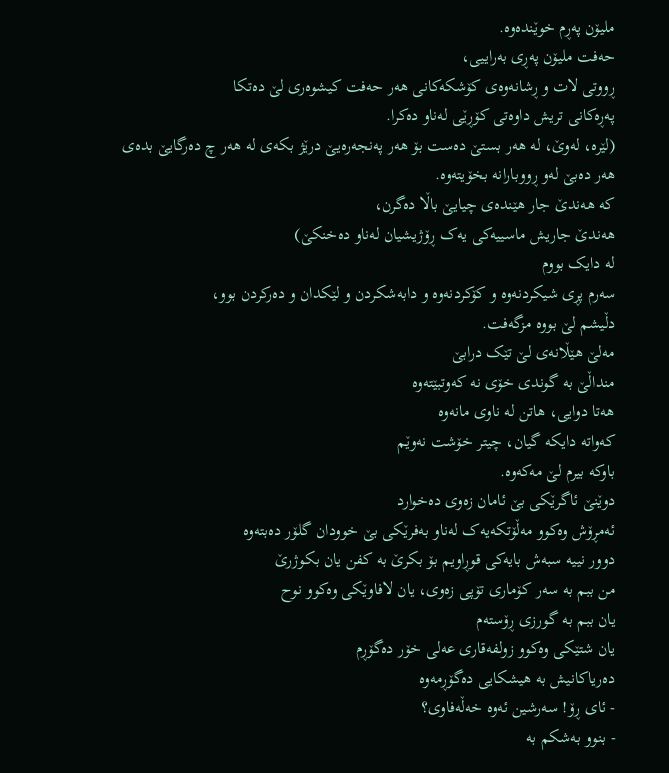ملیۆن پەڕم خوێندەوە.
حەفت ملیۆن پەڕی بەراییی،
ڕووتی لات و ڕشانەوەی کۆشکەکانی هەر حەفت کیشوەری لێ دەتکا
پەڕەکانی تریش داوەتی کۆڕێی لەناو دەکرا.
(لێرە، لەوێ، لە هەر بستێ دەست بۆ هەر پەنجەرەیێ درێژ بکەی لە هەر چ دەرگایێ بدەی
هەر دەبێ لەو ڕووبارانە بخۆیتەوە.
کە هەندێ جار هێندەی چیایێ باڵا دەگرن،
هەندێ جاریش ماسییەکی یەک ڕۆژیشیان لەناو دەخنکێ)
لە دایک بووم
سەرم پڕی شیکردنەوە و کۆکردنەوە و دابەشکردن و لێکدان و دەرکردن بوو،
دڵیشم لێ بووە مزگەفت.
مەلێ هێڵانەی لێ تێک درابێ
منداڵێ بە گوندی خۆی نە کەوتبێتەوە
هەتا دوایی، هاتن لە ناوی مانەوە
کەواتە دایکە گیان، چیتر خۆشت نەوێم
باوکە بیرم لێ مەکەوە.
دوێنێ ئاگرێکی بێ ئامان زەوی دەخوارد
ئەمڕۆش وەکوو مەڵۆتکەیەک لەناو بەفرێکی بێ خوودان گلۆر دەبتەوە
دوور نییە سبەش بایەکی قوڕاویم بۆ بکرێ بە کفن یان بکوژرێ
من ببم بە سەر کۆماری تۆپی زەوی، یان لافاوێکی وەکوو نوح
یان ببم بە گورزی ڕۆستەم
یان شتێکی وەکوو زولفەقاری عەلی خۆر دەگۆڕم
دەریاکانیش بە هیشکایی دەگۆڕمەوە
- ئای ڕۆ! سەرشین ئەوە خەڵەفاوی؟
- بنوو بەشکم بە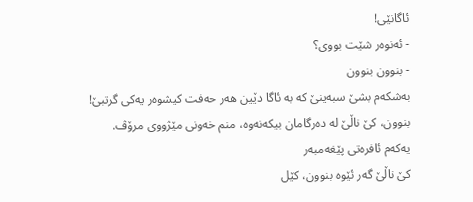ئاگانێی!
- ئەنوەر شێت بووی؟
- بنوون بنوون
بەشکەم بشێ سبەینێ کە بە ئاگا دێین هەر حەفت کیشوەر یەکی گرتبێ!
بنوون، کێ ناڵێ لە دەرگامان بیکەنەوە، منم خەونی مێژووی مرۆڤ.
یەکەم ئافرەتی پێغەمبەر
کێ ناڵێ گەر ئێوە بنوون، کێل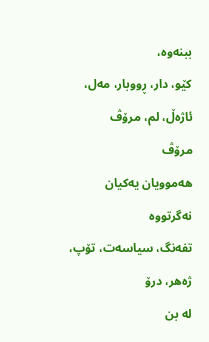ببنەوە،
کێو، دار، ڕووبار، مەل، ئاژەڵ، لم، مرۆڤ
مرۆڤ
هەموویان یەکیان نەگرتووە
تفەنگ، سیاسەت، تۆپ، ژەهر، درۆ
لە بن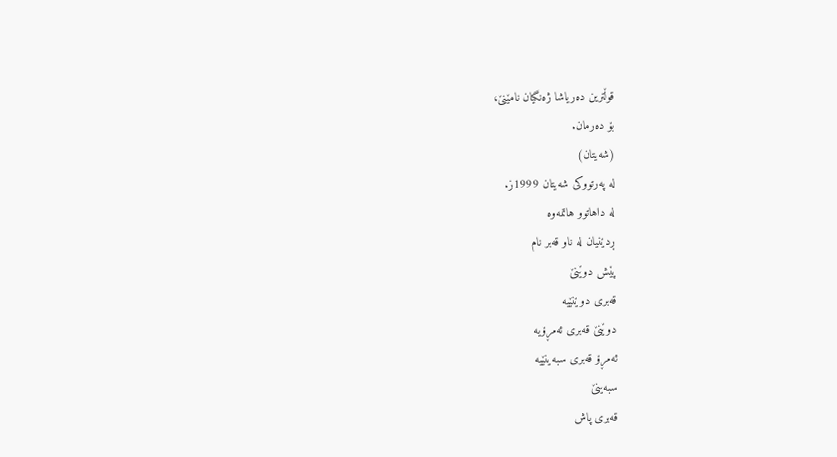قوڵترین دەریاشا ژەنگیان نامێنێ،
بۆ دەرمان.
(شەیتان)
لە پەرتووکی شەیتان 1999ز.
لە داهاتوو هاتمەوە
ڕدێنیان لە ناو قەبر نام
پێش دوێنێ
قەبری دوێنێیە
دوێنێ قەبری ئەمڕۆیە
ئەمڕۆ قەبری سبەینێیە
سبەینێ
قەبری پاش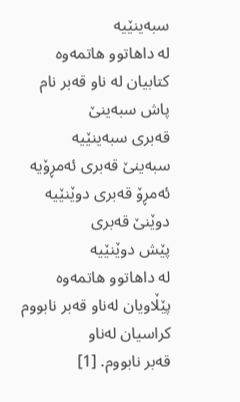سبەینێیە
لە داهاتوو هاتمەوە
کتابیان لە ناو قەبر نام
پاش سبەینێ
قەبری سبەینێیە
سبەینێ قەبری ئەمڕۆیە
ئەمڕۆ قەبری دوێنێیە
دوێنێ قەبری
پێش دوێنێیە
لە داهاتوو هاتمەوە
پێڵاویان لەناو قەبر نابووم
کراسیان لەناو
قەبر نابووم. [1]